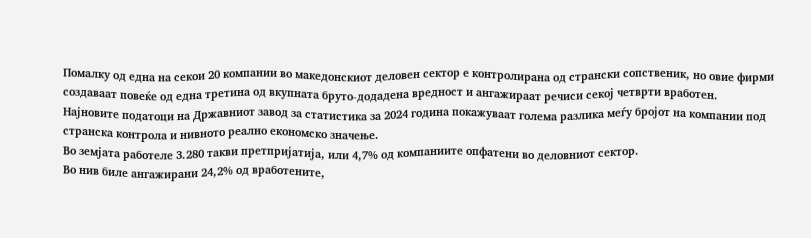Помалку од една на секои 20 компании во македонскиот деловен сектор е контролирана од странски сопственик, но овие фирми создаваат повеќе од една третина од вкупната бруто-додадена вредност и ангажираат речиси секој четврти вработен.
Најновите податоци на Државниот завод за статистика за 2024 година покажуваат голема разлика меѓу бројот на компании под странска контрола и нивното реално економско значење.
Во земјата работеле 3.280 такви претпријатија, или 4,7% од компаниите опфатени во деловниот сектор.
Во нив биле ангажирани 24,2% од вработените,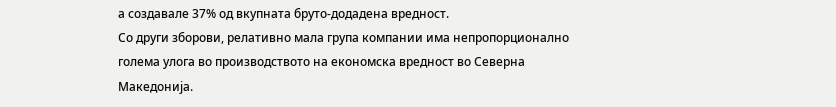а создавале 37% од вкупната бруто-додадена вредност.
Со други зборови, релативно мала група компании има непропорционално голема улога во производството на економска вредност во Северна Македонија.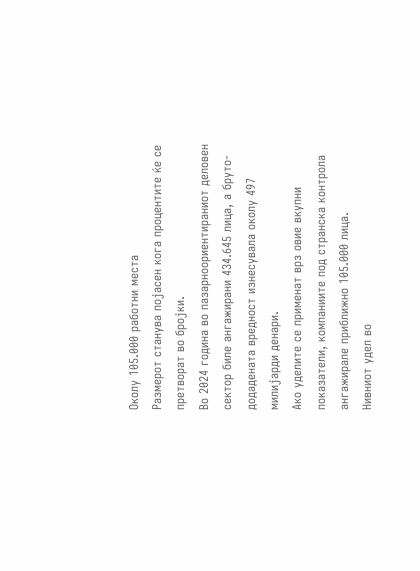Околу 105.000 работни места
Размерот станува појасен кога процентите ќе се претворат во бројки.
Во 2024 година во пазарноориентираниот деловен сектор биле ангажирани 434.645 лица, а бруто-додадената вредност изнесувала околу 497 милијарди денари.
Ако уделите се применат врз овие вкупни показатели, компаниите под странска контрола ангажирале приближно 105.000 лица.
Нивниот удел во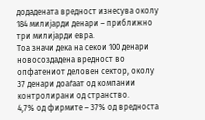додадената вредност изнесува околу 184 милијарди денари – приближно три милијарди евра.
Тоа значи дека на секои 100 денари новосоздадена вредност во опфатениот деловен сектор, околу 37 денари доаѓаат од компании контролирани од странство.
4,7% од фирмите – 37% од вредноста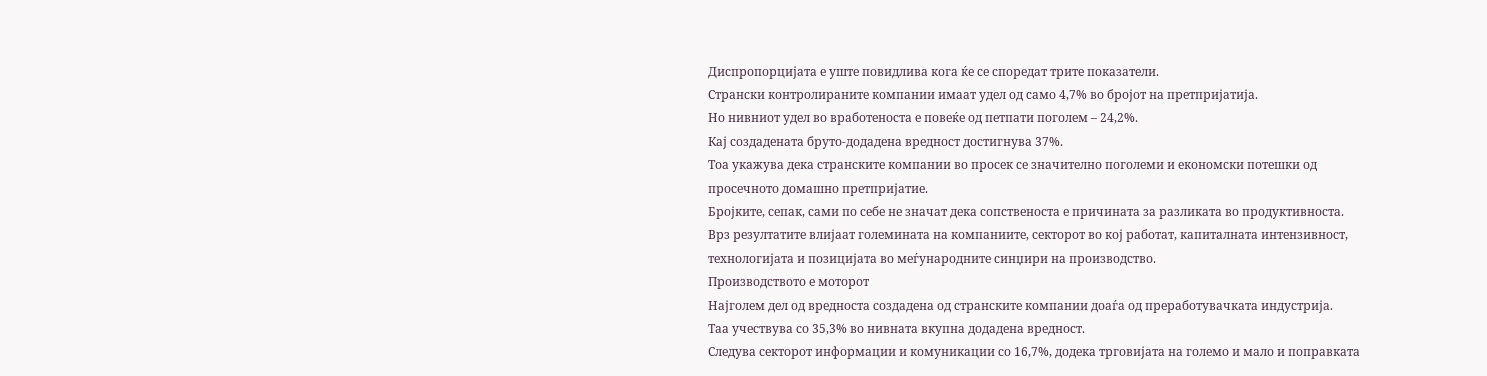Диспропорцијата е уште повидлива кога ќе се споредат трите показатели.
Странски контролираните компании имаат удел од само 4,7% во бројот на претпријатија.
Но нивниот удел во вработеноста е повеќе од петпати поголем – 24,2%.
Кај создадената бруто-додадена вредност достигнува 37%.
Тоа укажува дека странските компании во просек се значително поголеми и економски потешки од просечното домашно претпријатие.
Бројките, сепак, сами по себе не значат дека сопственоста е причината за разликата во продуктивноста. Врз резултатите влијаат големината на компаниите, секторот во кој работат, капиталната интензивност, технологијата и позицијата во меѓународните синџири на производство.
Производството е моторот
Најголем дел од вредноста создадена од странските компании доаѓа од преработувачката индустрија.
Таа учествува со 35,3% во нивната вкупна додадена вредност.
Следува секторот информации и комуникации со 16,7%, додека трговијата на големо и мало и поправката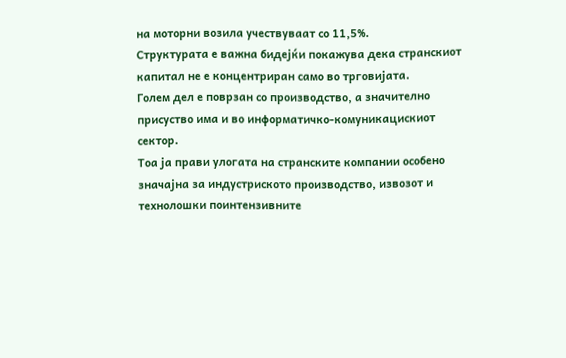на моторни возила учествуваат со 11,5%.
Структурата е важна бидејќи покажува дека странскиот капитал не е концентриран само во трговијата.
Голем дел е поврзан со производство, а значително присуство има и во информатичко-комуникацискиот сектор.
Тоа ја прави улогата на странските компании особено значајна за индустриското производство, извозот и технолошки поинтензивните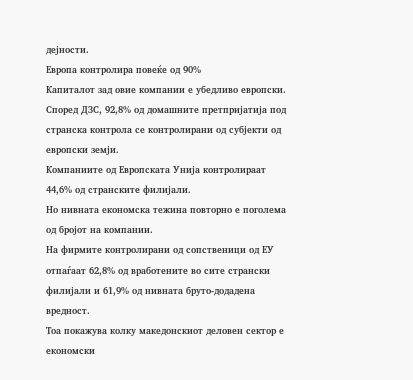дејности.
Европа контролира повеќе од 90%
Капиталот зад овие компании е убедливо европски.
Според ДЗС, 92,8% од домашните претпријатија под странска контрола се контролирани од субјекти од европски земји.
Компаниите од Европската Унија контролираат 44,6% од странските филијали.
Но нивната економска тежина повторно е поголема од бројот на компании.
На фирмите контролирани од сопственици од ЕУ отпаѓаат 62,8% од вработените во сите странски филијали и 61,9% од нивната бруто-додадена вредност.
Тоа покажува колку македонскиот деловен сектор е економски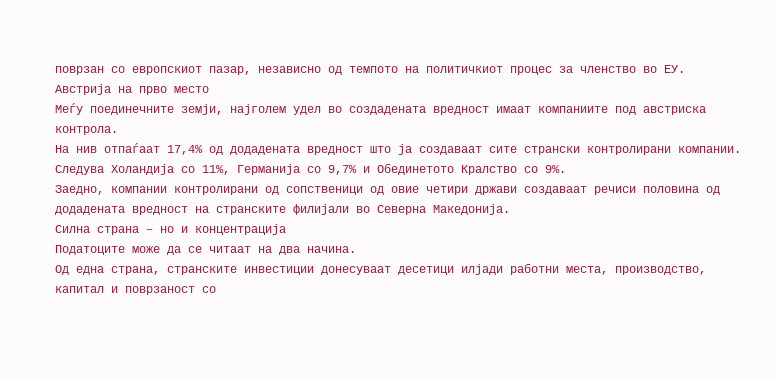поврзан со европскиот пазар, независно од темпото на политичкиот процес за членство во ЕУ.
Австрија на прво место
Меѓу поединечните земји, најголем удел во создадената вредност имаат компаниите под австриска контрола.
На нив отпаѓаат 17,4% од додадената вредност што ја создаваат сите странски контролирани компании.
Следува Холандија со 11%, Германија со 9,7% и Обединетото Кралство со 9%.
Заедно, компании контролирани од сопственици од овие четири држави создаваат речиси половина од додадената вредност на странските филијали во Северна Македонија.
Силна страна – но и концентрација
Податоците може да се читаат на два начина.
Од една страна, странските инвестиции донесуваат десетици илјади работни места, производство, капитал и поврзаност со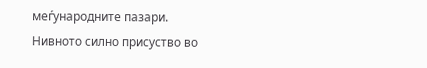меѓународните пазари.
Нивното силно присуство во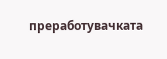преработувачката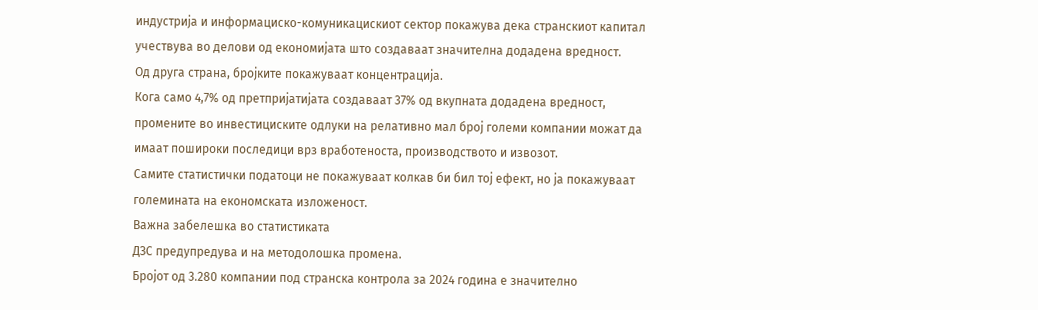индустрија и информациско-комуникацискиот сектор покажува дека странскиот капитал учествува во делови од економијата што создаваат значителна додадена вредност.
Од друга страна, бројките покажуваат концентрација.
Кога само 4,7% од претпријатијата создаваат 37% од вкупната додадена вредност, промените во инвестициските одлуки на релативно мал број големи компании можат да имаат пошироки последици врз вработеноста, производството и извозот.
Самите статистички податоци не покажуваат колкав би бил тој ефект, но ја покажуваат големината на економската изложеност.
Важна забелешка во статистиката
ДЗС предупредува и на методолошка промена.
Бројот од 3.280 компании под странска контрола за 2024 година е значително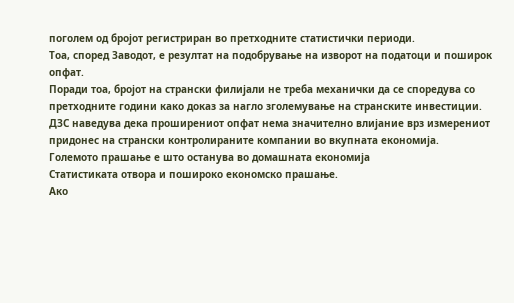поголем од бројот регистриран во претходните статистички периоди.
Тоа, според Заводот, е резултат на подобрување на изворот на податоци и поширок опфат.
Поради тоа, бројот на странски филијали не треба механички да се споредува со претходните години како доказ за нагло зголемување на странските инвестиции.
ДЗС наведува дека проширениот опфат нема значително влијание врз измерениот придонес на странски контролираните компании во вкупната економија.
Големото прашање е што останува во домашната економија
Статистиката отвора и пошироко економско прашање.
Ако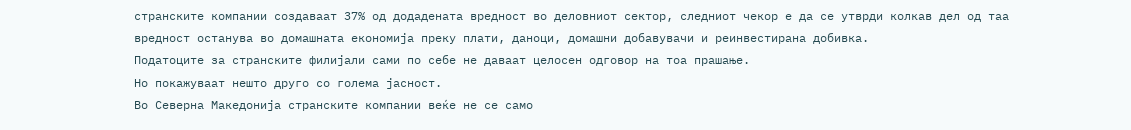странските компании создаваат 37% од додадената вредност во деловниот сектор, следниот чекор е да се утврди колкав дел од таа вредност останува во домашната економија преку плати, даноци, домашни добавувачи и реинвестирана добивка.
Податоците за странските филијали сами по себе не даваат целосен одговор на тоа прашање.
Но покажуваат нешто друго со голема јасност.
Во Северна Македонија странските компании веќе не се само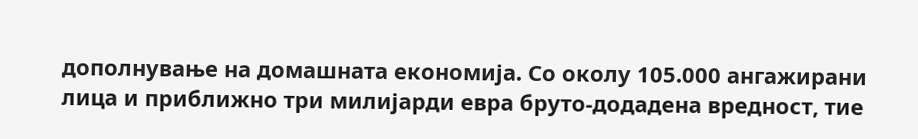дополнување на домашната економија. Со околу 105.000 ангажирани лица и приближно три милијарди евра бруто-додадена вредност, тие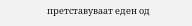претставуваат еден од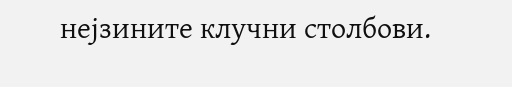нејзините клучни столбови.